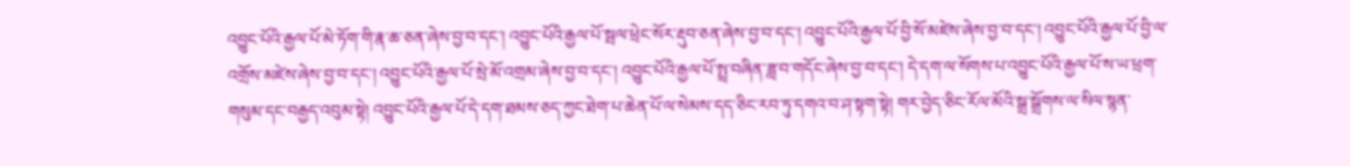འབྱུང་པོའི་རྒྱལ་པོ་མེ་ཏོག་གི་རྣ་ཆ་ཅན་ཞེས་བྱ་བ་དང་། འབྱུང་པོའི་རྒྱལ་པོ་སྦལ་ཕྲེང་སོར་རྡུབ་ཅན་ཞེས་བྱ་བ་དང་། འབྱུང་པོའི་རྒྱལ་པོ་བྱི་སོ་མཛེས་ཞེས་བྱ་བ་དང་། འབྱུང་པོའི་རྒྱལ་པོ་བྱི་ལ་འགྲོས་མཛེས་ཞེས་བྱ་བ་དང་། འབྱུང་པོའི་རྒྱལ་པོ་སྲེ་མོ་འགྲམ་ཞེས་བྱ་བ་དང་། འབྱུང་པོའི་རྒྱལ་པོ་སྤྲ་བཞིན་ཟླ་བ་གདོང་ཞེས་བྱ་བ་དང་། དེ་དག་ལ་སོགས་པ་འབྱུང་པོའི་རྒྱལ་པོ་ས་ཡ་ཕྲག་གསུམ་དང་བརྒྱད་འབུམ་སྟེ། འབྱུང་པོའི་རྒྱལ་པོ་དེ་དག་ཐམས་ཅད་ཀྱང་ཐེག་པ་ཆེན་པོ་ལ་སེམས་དད་ཅིང་རབ་ཏུ་དགའ་བ་ཤ་སྟག་སྟེ། གར་བྱེད་ཅིང་རོལ་མོའི་སྒྲ་སྒྲོགས་ལ་སིལ་སྙན་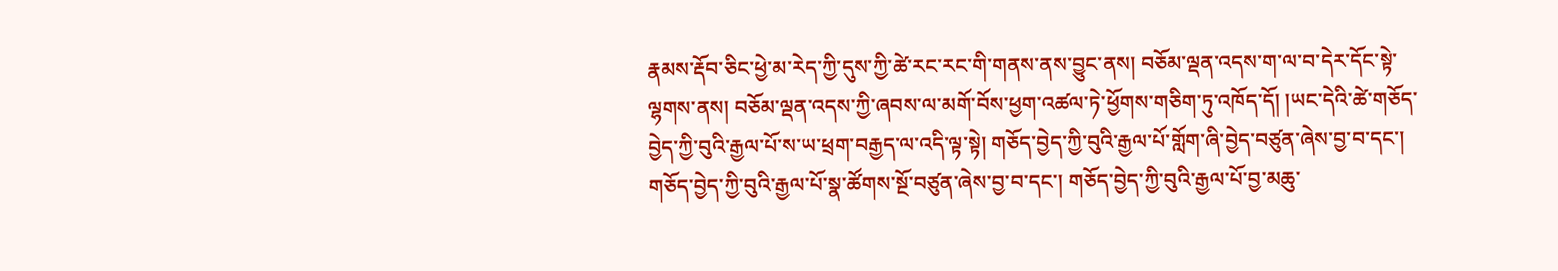རྣམས་རྡོབ་ཅིང་ཕྱེ་མ་རེད་ཀྱི་དུས་ཀྱི་ཚེ་རང་རང་གི་གནས་ནས་བྱུང་ནས། བཅོམ་ལྡན་འདས་ག་ལ་བ་དེར་དོང་སྟེ་ལྷགས་ནས། བཅོམ་ལྡན་འདས་ཀྱི་ཞབས་ལ་མགོ་བོས་ཕྱག་འཚལ་ཏེ་ཕྱོགས་གཅིག་ཏུ་འཁོད་དོ། །ཡང་དེའི་ཚེ་གཅོད་བྱེད་ཀྱི་བུའི་རྒྱལ་པོ་ས་ཡ་ཕྲག་བརྒྱད་ལ་འདི་ལྟ་སྟེ། གཅོད་བྱེད་ཀྱི་བུའི་རྒྱལ་པོ་གློག་ཞི་བྱེད་བཙུན་ཞེས་བྱ་བ་དང་། གཅོད་བྱེད་ཀྱི་བུའི་རྒྱལ་པོ་སྣ་ཚོགས་སྔོ་བཙུན་ཞེས་བྱ་བ་དང་། གཅོད་བྱེད་ཀྱི་བུའི་རྒྱལ་པོ་བྱ་མཆུ་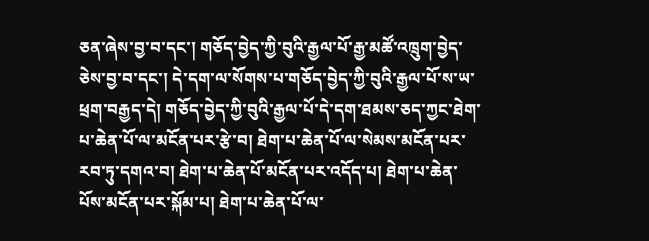ཅན་ཞེས་བྱ་བ་དང་། གཅོད་བྱེད་ཀྱི་བུའི་རྒྱལ་པོ་རྒྱ་མཚོ་འཁྲུག་བྱེད་ཅེས་བྱ་བ་དང་། དེ་དག་ལ་སོགས་པ་གཅོད་བྱེད་ཀྱི་བུའི་རྒྱལ་པོ་ས་ཡ་ཕྲག་བརྒྱད་དེ། གཅོད་བྱེད་ཀྱི་བུའི་རྒྱལ་པོ་དེ་དག་ཐམས་ཅད་ཀྱང་ཐེག་པ་ཆེན་པོ་ལ་མངོན་པར་རྩེ་བ། ཐེག་པ་ཆེན་པོ་ལ་སེམས་མངོན་པར་རབ་ཏུ་དགའ་བ། ཐེག་པ་ཆེན་པོ་མངོན་པར་འདོད་པ། ཐེག་པ་ཆེན་པོས་མངོན་པར་སྐོམ་པ། ཐེག་པ་ཆེན་པོ་ལ་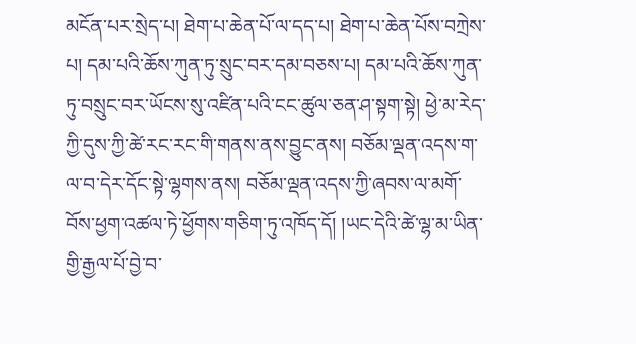མངོན་པར་སྲེད་པ། ཐེག་པ་ཆེན་པོ་ལ་དད་པ། ཐེག་པ་ཆེན་པོས་བཀྲེས་པ། དམ་པའི་ཆོས་ཀུན་ཏུ་སྲུང་བར་དམ་བཅས་པ། དམ་པའི་ཆོས་ཀུན་ཏུ་བསྲུང་བར་ཡོངས་སུ་འཛིན་པའི་ངང་ཚུལ་ཅན་ཤ་སྟག་སྟེ། ཕྱེ་མ་རེད་ཀྱི་དུས་ཀྱི་ཚེ་རང་རང་གི་གནས་ནས་བྱུང་ནས། བཅོམ་ལྡན་འདས་ག་ལ་བ་དེར་དོང་སྟེ་ལྷགས་ནས། བཅོམ་ལྡན་འདས་ཀྱི་ཞབས་ལ་མགོ་བོས་ཕྱག་འཚལ་ཏེ་ཕྱོགས་གཅིག་ཏུ་འཁོད་དོ། །ཡང་དེའི་ཚེ་ལྷ་མ་ཡིན་གྱི་རྒྱལ་པོ་བྱེ་བ་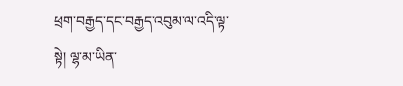ཕྲག་བརྒྱད་དང་བརྒྱད་འབུམ་ལ་འདི་ལྟ་སྟེ། ལྷ་མ་ཡིན་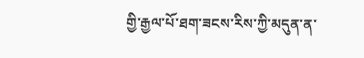གྱི་རྒྱལ་པོ་ཐག་ཟངས་རིས་ཀྱི་མདུན་ན་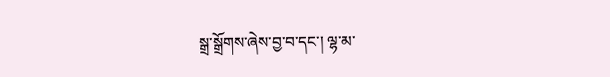སྒྲ་སྒྲོགས་ཞེས་བྱ་བ་དང་། ལྷ་མ་